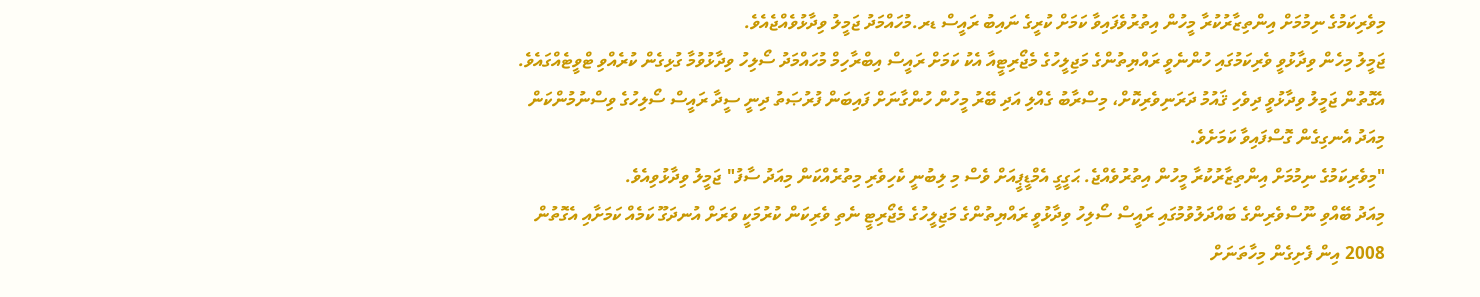މިވެރިކަމުގެ ނިމުމަށް އިންތިޒާރުކުރާ މީހުން އިތުރުވެފައިވާ ކަމަށް ކުރީގެ ނައިބު ރައީސް ޑރ.މުހައްމަދު ޖަމީލު ވިދާޅުވެއްޖެއެވެ.
ޖަމީލު މިހެން ވިދާޅުވީ ވެރިކަމުގައި ހުންނެވީ ރައްޔިތުންގެ މަޖިލީހުގެ މެޖޯރިޓީއާ އެކު ކަމަށް ރައީސް އިބްރާހިމް މުހައްމަދު ސޯލިހު ވިދާޅުވުމާ ގުޅިގެން ކުރެއްވި ޓްވީޓެއްގައެވެ.
އެގޮތުން ޖަމީލު ވިދާޅުވީ ދިވެހި ޤައުމު ދަރަނިވެރިކޮށް، މިސްރާބު ގެއްލި އަދި ބޭރު މީހުން ހުންގާނަށް ފައިބަން ފުރުޞަތު ދިނީ ސީދާ ރައީސް ސޯލިހުގެ ވިސްނުމުންކަން މިއަދު އެނގިގެން ގޮސްފައިވާ ކަމަށެވެ.
"މިވެރިކަމުގެ ނިމުމަށް އިންތިޒާރުކުރާ މީހުން އިތުރުވެއްޖެ. ޙަގީގީ އެމްޑީޕީއަށް ވެސް މި ލިބުނީ ކެހިވެރި މިތުރެއްކަން މިއަދު ސާފު" ޖަމީލު ވިދާޅުވިއެވެ.
މިއަދު ބޭއްވި ނޫސްވެރިންގެ ބައްދަލުވުމުގައި ރައީސް ސޯލިހު ވިދާޅުވީ ރައްޔިތުންގެ މަޖިލީހުގެ މެޖޯރިޓީ ނެތި ވެރިކަން ކުރުމަކީ ވަރަށް އުނދަގޫ ކަމެއް ކަމަށާއި އެގޮތުން 2008 އިން ފެށިގެން މިހާތަނަށް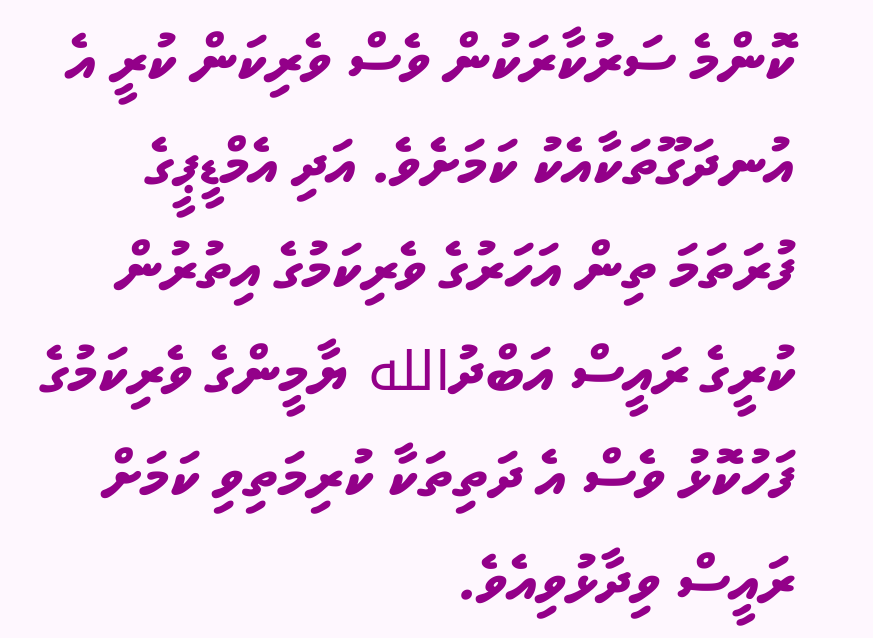ކޮންމެ ސަރުކާރަކުން ވެސް ވެރިކަން ކުރީ އެ އުނދަގޫތަކާއެކު ކަމަށެވެ. އަދި އެމްޑީޕީގެ ފުރަތަމަ ތިން އަހަރުގެ ވެރިކަމުގެ އިތުރުން ކުރީގެ ރައީސް އަބްދުالله ޔާމީންގެ ވެރިކަމުގެ ފަހުކޮޅު ވެސް އެ ދަތިތަކާ ކުރިމަތިވި ކަމަށް ރައީސް ވިދާޅުވިއެވެ.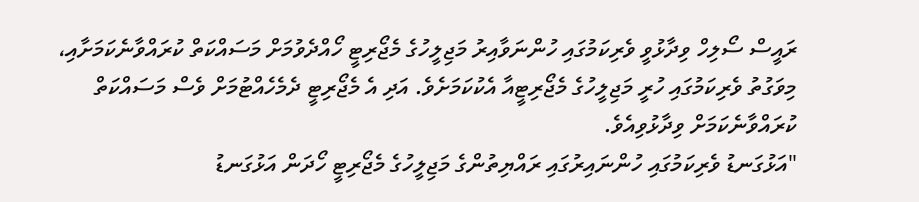ރައީސް ސޯލިހް ވިދާޅުވީ ވެރިކަމުގައި ހުންނަވާއިރު މަޖިލީހުގެ މެޖޯރިޓީ ހޯއްދެވުމަށް މަސައްކަތް ކުރައްވާނެކަމަށާއި، މިވަގުތު ވެރިކަމުގައި ހުރީ މަޖިލީހުގެ މެޖޯރިޓީއާ އެކުކަމަށެވެ. އަދި އެ މެޖޯރިޓީ ދެމެހެއްޓުމަށް ވެސް މަސައްކަތް ކުރައްވާނެކަމަށް ވިދާޅުވިއެވެ.
"އަޅުގަނޑު ވެރިކަމުގައި ހުންނައިރުގައި ރައްޔިތުންގެ މަޖިލީހުގެ މެޖޯރިޓީ ހޯދަން އަޅުގަނޑު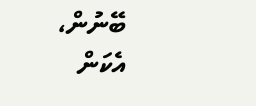ބޭނުން، އެކަން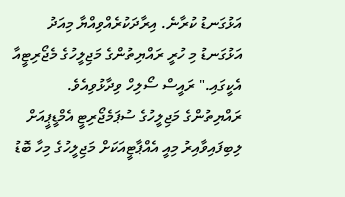އަޅުގަނޑު ކުރާނެ. އިރާދަކުރެއްވިއްޔާ މިއަދު އަޅުގަނޑު މި ހުރީ ރައްޔިތުންގެ މަޖިލީހުގެ މެޖޯރިޓީއާ އެކީގައި." ރައީސް ސޯލިހް ވިދާޅުވިއެވެ.
ރައްޔިތުންގެ މަޖިލީހުގެ ސުޕަމެޖޯރިޓީ އެމްޑީޕީއަށް ލިބިފައިވާއިރު މިއީ އެއްޕާޓީއަކަށް މަޖިލީހުގެ މިހާ ބޮޑު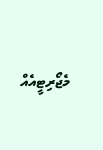މެޖޯރިޓީއެއް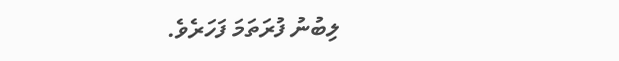ލިބުނު ފުރަތަމަ ފަހަރެވެ.